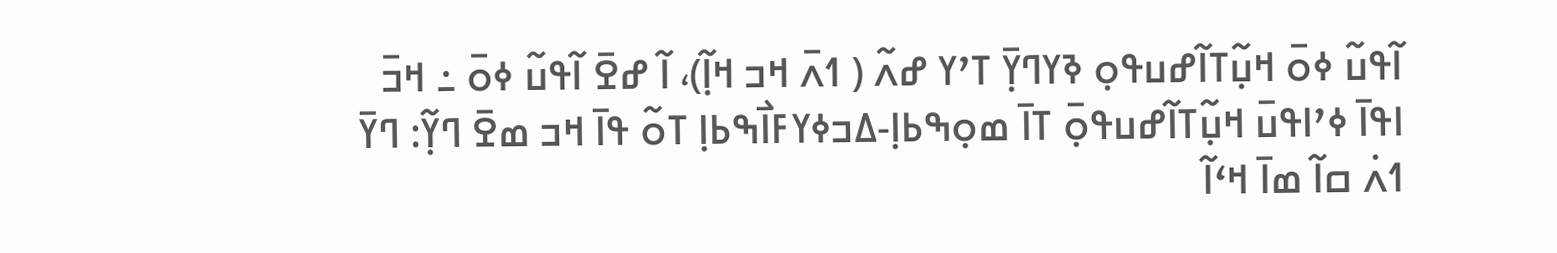ߊ߬ߟߎ߬ ߦߋ߫ ߞߎ߲߬ߠߊ߬ߝߎߟߋ߲ ߢߌߣߌ߲߫ ߠߴߌ ߝߍ߬ ( ߗߍ߫ ߞߏ ߞߊ߲߬)، ߊ߬ ߝߐ߫ ߊ߬ߟߎ߬ ߦߋ߫ ߸ ߞߏ߫ ߊߟߊ߫ ߦߴߊߟߎ߫ ߞߎ߲߬ߠߊ߬ߝߎߟߋ߲߫ ߠߊ߫ ߘߋ߲ߒߕߊ߲-ߡߏߦߌߓߊ߯ߒߕߊ߲ ߠߋ߬ ߟߊ߫ ߞߏ ߘߐ߫ ߣߌ߲߬: ߣߌ߫ ߗߍ߭ ߛߊ߬ ߘߊ߫ ߞߵߊ߬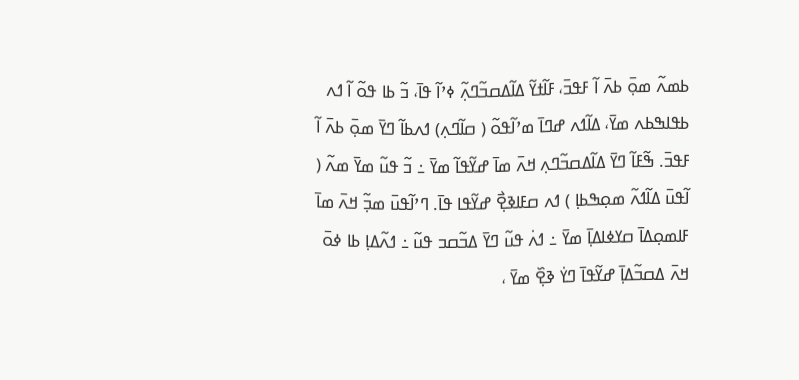ߕߘߍ߬ ߘߋ߲߫ ߕߍ߫ ߊ߬ ߓߟߏ߫، ߓߊ߬ߙߌ߬ ߡߊ߬ߡߛߏ߬ߣߍ߲߬ ߦߴߊ߬ ߟߊ߫، ߏ߬ ߕߊ ߟߋ߬ ߊ߬ ߗߍ ߕߟߊߒߕߍ ߘߌ߫، ߡߊ߬ߗߍ ߝߣߊ߫ ߘߴߊ߬ߟߋ߬ ( ߛߊ߬ߣߍ߲) ߗߍߕߊ߬ ߣߌ߫ ߘߋ߲߫ ߕߍ߫ ߊ߬ ߓߟߏ߫. ߒ߬ߓߊ߬ ߣߌ߫ ߡߊ߬ߡߛߏ߬ߣߍ߲ ߞߍ߫ ߘߊ߫ ߝߌ߬ߟߊ߬ ߘߌ߫ ߸ ߏ߬ ߟߎ߬ ߘߌ߫ ߘߍ߬ ( ߊ߬ߟߎ߫ ߡߊ߬ߗߍ߬ ߘߋ߲ߒߕߊ߲ ) ߗߍ ߛߓߊߢߐ߲߯ ߝߌ߬ߟߊ ߟߊ߫. ߣߴߊ߬ߟߎ߫ ߘߏ߲߬ ߞߍ߫ ߘߊ߫ ߓߊߘߋ߲ߡߊ߫ ߛߌߦߊߡߊ߲߫ ߘߌ߫ ߸ ߗߍ߭ ߟߎ߬ ߣߌ߫ ߡߏ߬ߛߏ ߟߎ߬ ߸ ߗߍ߬ߡߊ߲ ߕߊ ߦߋ߫ ߞߍ߫ ߡߛߏ߬ߡߊ߲߫ ߝߌ߬ߟߊ߫ ߣߌ߭ ߢߐ߲߰ ߘߌ߫ ،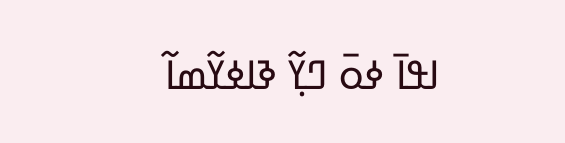ߊߟߊ߫ ߦߋ߫ ߣߌ߲߬ ߢߊߦߌ߬ߘߊ߬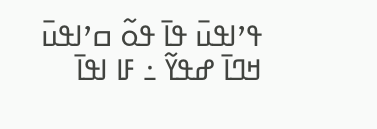ߟߴߊߟߎ߫ ߟߊ߫ ߟߋ߬ ߛߴߊߟߎ߫ ߞߣߊ߫ ߝߟߌ߬ ߸ ߓߊ ߊߟߊ߫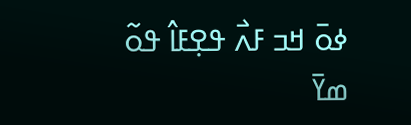ߦߋ߫ ߞߏ ߓߍ߯ ߟߐ߲ߓߊ߮ ߟߋ߬ ߘߌ߫